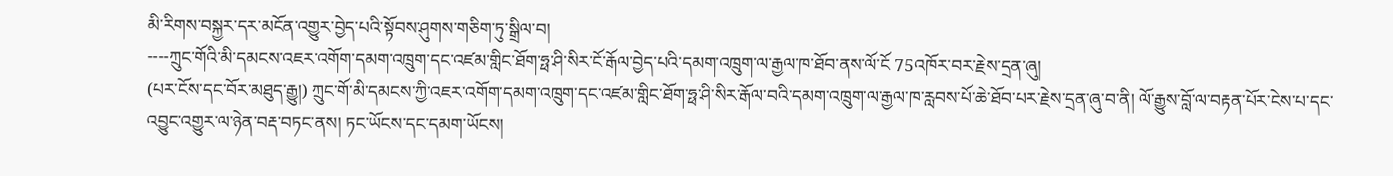མི་རིགས་བསྐྱར་དར་མངོན་འགྱུར་བྱེད་པའི་སྟོབས་ཤུགས་གཅིག་ཏུ་སྒྲིལ་བ།
----ཀྲུང་གོའི་མི་དམངས་འཇར་འགོག་དམག་འཁྲུག་དང་འཛམ་གླིང་ཐོག་ཧྥ་ཤི་སིར་ངོ་རྒོལ་བྱེད་པའི་དམག་འཁྲུག་ལ་རྒྱལ་ཁ་ཐོབ་ནས་ལོ་ངོ 75འཁོར་བར་རྗེས་དྲན་ཞུ།
(པར་ངོས་དང་བོར་མཐུད་རྒྱུ།) ཀྲུང་གོ་མི་དམངས་ཀྱི་འཇར་འགོག་དམག་འཁྲུག་དང་འཛམ་གླིང་ཐོག་ཧྥ་ཤི་སིར་རྒོལ་བའི་དམག་འཁྲུག་ལ་རྒྱལ་ཁ་རླབས་པོ་ཆེ་ཐོབ་པར་རྗེས་དྲན་ཞུ་བ་ནི། ལོ་རྒྱུས་བློ་ལ་བརྟན་པོར་ངེས་པ་དང་འབྱུང་འགྱུར་ལ་ཉེན་བརྡ་བཏང་ནས། ཏང་ཡོངས་དང་དམག་ཡོངས།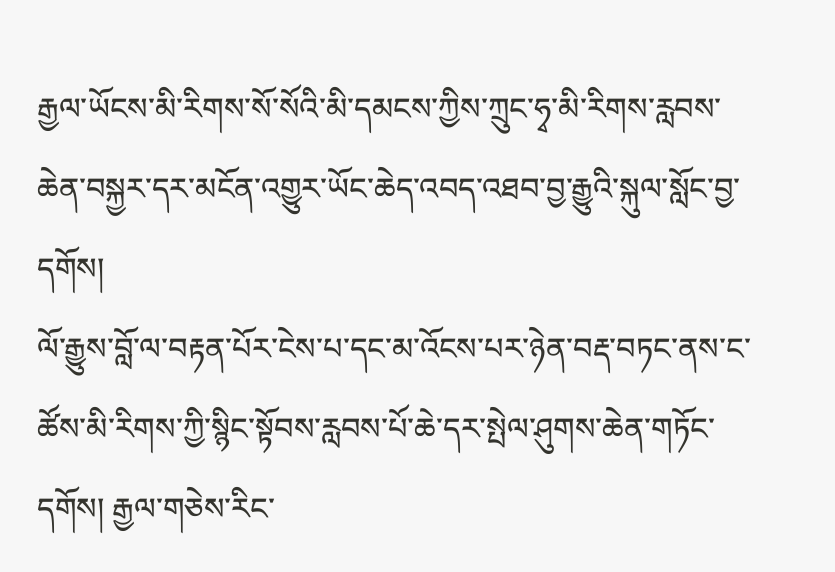རྒྱལ་ཡོངས་མི་རིགས་སོ་སོའི་མི་དམངས་ཀྱིས་ཀྲུང་ཧྭ་མི་རིགས་རླབས་ཆེན་བསྐྱར་དར་མངོན་འགྱུར་ཡོང་ཆེད་འབད་འཐབ་བྱ་རྒྱུའི་སྐུལ་སློང་བྱ་དགོས།
ལོ་རྒྱུས་བློ་ལ་བརྟན་པོར་ངེས་པ་དང་མ་འོངས་པར་ཉེན་བརྡ་བཏང་ནས་ང་ཚོས་མི་རིགས་ཀྱི་སྙིང་སྟོབས་རླབས་པོ་ཆེ་དར་སྤེལ་ཤུགས་ཆེན་གཏོང་དགོས། རྒྱལ་གཅེས་རིང་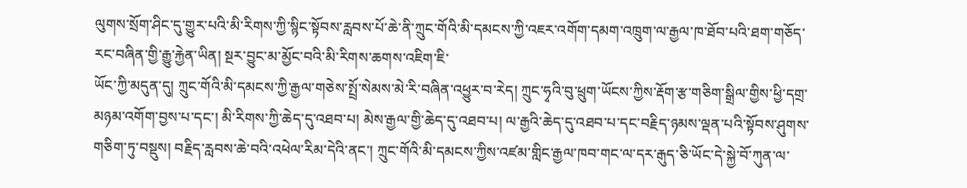ལུགས་སྲོག་ཤིང་དུ་གྱུར་པའི་མི་རིགས་ཀྱི་སྙིང་སྟོབས་རླབས་པོ་ཆེ་ནི་ཀྲུང་གོའི་མི་དམངས་ཀྱི་འཇར་འགོག་དམག་འཁྲུག་ལ་རྒྱལ་ཁ་ཐོབ་པའི་ཐག་གཅོད་རང་བཞིན་གྱི་རྒྱུ་རྐྱེན་ཡིན། སྔར་བྱུང་མ་མྱོང་བའི་མི་རིགས་ཆགས་འཇིག་ཇི་
ཡོང་ཀྱི་མདུན་དུ། ཀྲུང་གོའི་མི་དམངས་ཀྱི་རྒྱལ་གཅེས་སྤྲོ་སེམས་མེ་རི་བཞིན་འཕྱུར་བ་རེད། ཀྲུང་ཧྭའི་བུ་ཕྲུག་ཡོངས་ཀྱིས་རྡོག་རྩ་གཅིག་སྒྲིལ་གྱིས་ཕྱི་དགྲ་མཉམ་འགོག་བྱས་པ་དང་། མི་རིགས་ཀྱི་ཆེད་དུ་འཐབ་པ། མེས་རྒྱལ་གྱི་ཆེད་དུ་འཐབ་པ། ལ་རྒྱའི་ཆེད་དུ་འཐབ་པ་དང་བརྗིད་ཉམས་ལྡན་པའི་སྟོབས་ཤུགས་གཅིག་ཏུ་བསྡུས། བརྗིད་རླབས་ཆེ་བའི་འཕེལ་རིམ་དེའི་ནང་། ཀྲུང་གོའི་མི་དམངས་ཀྱིས་འཛམ་གླིང་རྒྱལ་ཁབ་གང་ལ་དར་རྒུད་ཅི་ཡོང་དེ་སྐྱེ་བོ་ཀུན་ལ་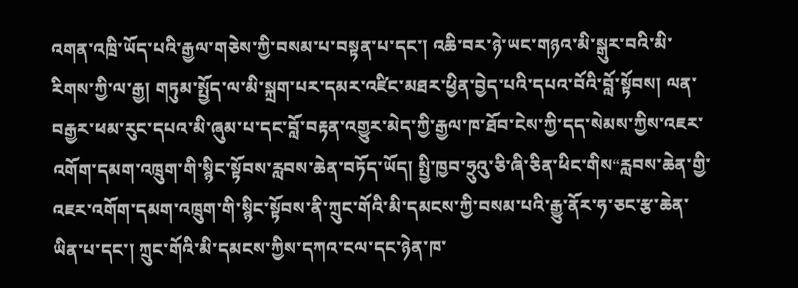འགན་འཁྲི་ཡོད་པའི་རྒྱལ་གཅེས་ཀྱི་བསམ་པ་བསྟན་པ་དང་། འཆི་བར་ཉེ་ཡང་གཉའ་མི་སྒུར་བའི་མི་རིགས་ཀྱི་ལ་རྒྱ། གཏུམ་སྤྱོད་ལ་མི་སྐྲག་པར་དམར་འཛིང་མཐར་ཕྱིན་བྱེད་པའི་དཔའ་བོའི་བློ་སྟོབས། ལན་བརྒྱར་ཕམ་རུང་དཔའ་མི་ཞུམ་པ་དང་བློ་བརྟན་འགྱུར་མེད་ཀྱི་རྒྱལ་ཁ་ཐོབ་ངེས་ཀྱི་དད་སེམས་ཀྱིས་འཇར་འགོག་དམག་འཁྲུག་གི་སྙིང་སྟོབས་རླབས་ཆེན་བཏོད་ཡོད། སྤྱི་ཁྱབ་ཧྲུའུ་ཅི་ཞི་ཅིན་ཕིང་གིས“རླབས་ཆེན་གྱི་འཇར་འགོག་དམག་འཁྲུག་གི་སྙིང་སྟོབས་ནི་ཀྲུང་གོའི་མི་དམངས་ཀྱི་བསམ་པའི་རྒྱུ་ནོར་ཧ་ཅང་རྩ་ཆེན་ཡིན་པ་དང་། ཀྲུང་གོའི་མི་དམངས་ཀྱིས་དཀའ་ངལ་དང་ཉེན་ཁ་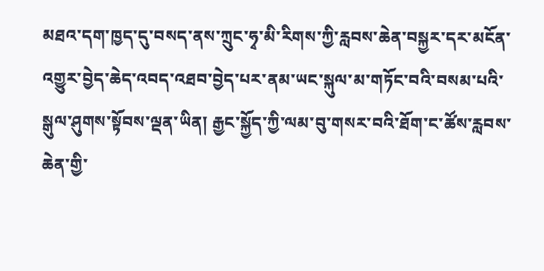མཐའ་དག་ཁྱད་དུ་བསད་ནས་ཀྲུང་ཧྭ་མི་རིགས་ཀྱི་རླབས་ཆེན་བསྐྱར་དར་མངོན་འགྱུར་བྱེད་ཆེད་འབད་འཐབ་བྱེད་པར་ནམ་ཡང་སྐུལ་མ་གཏོང་བའི་བསམ་པའི་སྒུལ་ཤུགས་སྟོབས་ལྡན་ཡིན། རྒྱང་སྐྱོད་ཀྱི་ལམ་བུ་གསར་བའི་ཐོག་ང་ཚོས་རླབས་ཆེན་གྱི་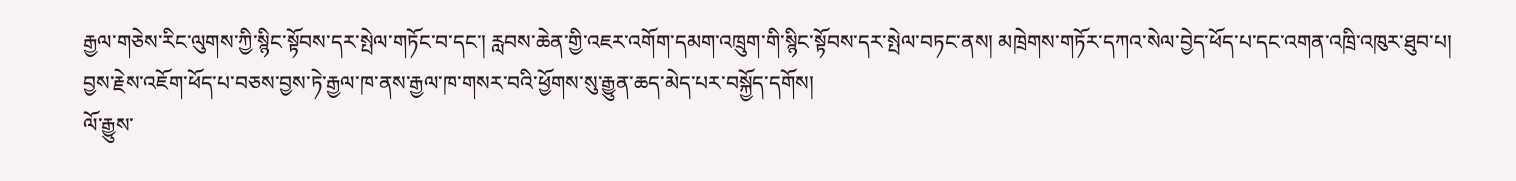རྒྱལ་གཅེས་རིང་ལུགས་ཀྱི་སྙིང་སྟོབས་དར་སྤེལ་གཏོང་བ་དང་། རླབས་ཆེན་གྱི་འཇར་འགོག་དམག་འཁྲུག་གི་སྙིང་སྟོབས་དར་སྤེལ་བཏང་ནས། མཁྲེགས་གཏོར་དཀའ་སེལ་བྱེད་ཕོད་པ་དང་འགན་འཁྲི་འཁུར་ཐུབ་པ། བྱས་རྗེས་འཇོག་ཕོད་པ་བཅས་བྱས་ཏེ་རྒྱལ་ཁ་ནས་རྒྱལ་ཁ་གསར་བའི་ཕྱོགས་སུ་རྒྱུན་ཆད་མེད་པར་བསྐྱོད་དགོས།
ལོ་རྒྱུས་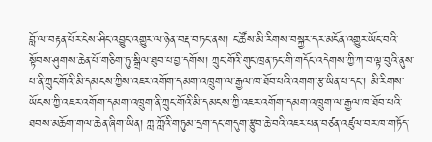བློ་ལ་བརྟན་པོར་ངེས་ཤིང་འབྱུང་འགྱུར་ལ་ཉེན་བརྡ་བཏང་ནས། ང་ཚོས་མི་རིགས་བསྐྱར་དར་མངོན་འགྱུར་ཡོང་བའི་སྟོབས་ཤུགས་ཆེན་པོ་གཅིག་ཏུ་སྒྲིལ་ཐུབ་པ་བྱ་དགོས། ཀྲུང་གོའི་གུང་ཁྲན་ཏང་གི་གདོང་འདེགས་ཀྱི་ཀ་བ་ལྟ་བུའི་ནུས་པ་ནི་ཀྲུང་གོའི་མི་དམངས་ཀྱིས་འཇར་འགོག་དམག་འཁྲུག་ལ་རྒྱལ་ཁ་ཐོབ་པའི་འགག་རྩ་ཡིན་པ་དང་། མི་རིགས་ཡོངས་ཀྱི་འཇར་འགོག་དམག་འཁྲུག་ནི་ཀྲུང་གོའི་མི་དམངས་ཀྱི་འཇར་འགོག་དམག་འཁྲུག་ལ་རྒྱལ་ཁ་ཐོབ་པའི་ཐབས་མཆོག་གལ་ཆེན་ཞིག་ཡིན། ཀླ་ཀློའི་གཏུམ་དྲག་དང་གདུག་རྩུབ་ཆེ་བའི་འཇར་པན་བཙན་འཛུལ་བར་ཁ་གཏོད་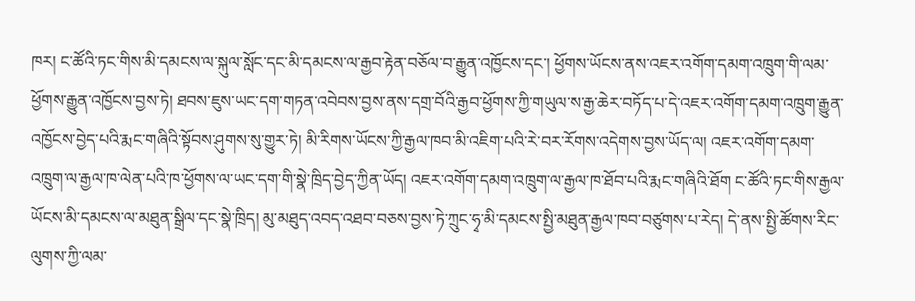ཁར། ང་ཚོའི་ཏང་གིས་མི་དམངས་ལ་སྐུལ་སློང་དང་མི་དམངས་ལ་རྒྱབ་རྟེན་བཅོལ་བ་རྒྱུན་འཁྱོངས་དང་། ཕྱོགས་ཡོངས་ནས་འཇར་འགོག་དམག་འཁྲུག་གི་ལམ་ཕྱོགས་རྒྱུན་འཁྱོངས་བྱས་ཏེ། ཐབས་ཇུས་ཡང་དག་གཏན་འབེབས་བྱས་ནས་དགྲ་བོའི་རྒྱབ་ཕྱོགས་ཀྱི་གཡུལ་ས་རྒྱ་ཆེར་བཏོད་པ་དེ་འཇར་འགོག་དམག་འཁྲུག་རྒྱུན་འཁྱོངས་བྱེད་པའི་རྨང་གཞིའི་སྟོབས་ཤུགས་སུ་གྱུར་ཏེ། མི་རིགས་ཡོངས་ཀྱི་རྒྱལ་ཁབ་མི་འཇིག་པའི་རེ་བར་རོགས་འདེགས་བྱས་ཡོད་ལ། འཇར་འགོག་དམག་འཁྲུག་ལ་རྒྱལ་ཁ་ལེན་པའི་ཁ་ཕྱོགས་ལ་ཡང་དག་གི་སྣེ་ཁྲིད་བྱེད་ཀྱིན་ཡོད། འཇར་འགོག་དམག་འཁྲུག་ལ་རྒྱལ་ཁ་ཐོབ་པའི་རྨང་གཞིའི་ཐོག ང་ཚོའི་ཏང་གིས་རྒྱལ་ཡོངས་མི་དམངས་ལ་མཐུན་སྒྲིལ་དང་སྣེ་ཁྲིད། མུ་མཐུད་འབད་འཐབ་བཅས་བྱས་ཏེ་ཀྲུང་ཧྭ་མི་དམངས་སྤྱི་མཐུན་རྒྱལ་ཁབ་བཙུགས་པ་རེད། དེ་ནས་སྤྱི་ཚོགས་རིང་ལུགས་ཀྱི་ལམ་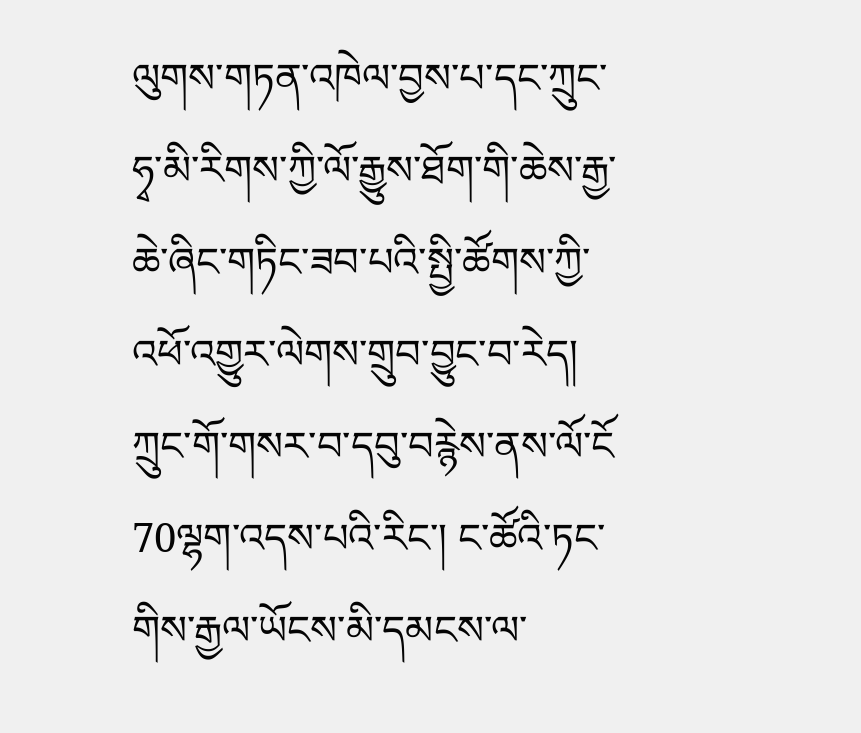ལུགས་གཏན་འཁེལ་བྱས་པ་དང་ཀྲུང་ཧྭ་མི་རིགས་ཀྱི་ལོ་རྒྱུས་ཐོག་གི་ཆེས་རྒྱ་ཆེ་ཞིང་གཏིང་ཟབ་པའི་སྤྱི་ཚོགས་ཀྱི་འཕོ་འགྱུར་ལེགས་གྲུབ་བྱུང་བ་རེད། ཀྲུང་གོ་གསར་བ་དབུ་བརྙེས་ནས་ལོ་ངོ 70ལྷག་འདས་པའི་རིང་། ང་ཚོའི་ཏང་གིས་རྒྱལ་ཡོངས་མི་དམངས་ལ་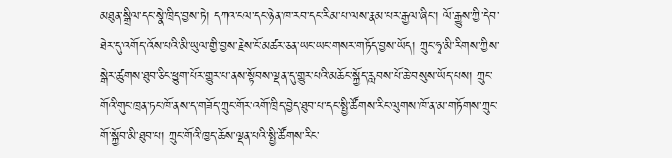མཐུན་སྒྲིལ་དང་སྣེ་ཁྲིད་བྱས་ཏེ། དཀའ་ངལ་དང་ཉེན་ཁ་རབ་དང་རིམ་པ་ལས་རྣམ་པར་རྒྱལ་ཞིང་། ལོ་རྒྱུས་ཀྱི་དེབ་ཐེར་དུ་འགོད་འོས་པའི་མི་ཡུལ་གྱི་བྱས་རྗེས་ངོ་མཚར་ཅན་ཡང་ཡང་གསར་གཏོད་བྱས་ཡོད། ཀྲུང་ཧྭ་མི་རིགས་ཀྱིས་སྒེར་ཚུགས་ཐུབ་ཅིང་ཕྱུག་པོར་གྱུར་པ་ནས་སྟོབས་ལྡན་དུ་གྱུར་པའི་མཆོང་སྐྱོད་རླབས་པོ་ཆེ་བསུས་ཡོད་པས། ཀྲུང་གོའི་གུང་ཁྲན་ཏང་ཁོ་ནས་ད་གཟོད་ཀྲུང་གོར་འགོ་ཁྲིད་བྱེད་ཐུབ་པ་དང་སྤྱི་ཚོགས་རིང་ལུགས་ཁོ་ན་མ་གཏོགས་ཀྲུང་གོ་སྐྱོབ་མི་ཐུབ་པ། ཀྲུང་གོའི་ཁྱད་ཆོས་ལྡན་པའི་སྤྱི་ཚོགས་རིང་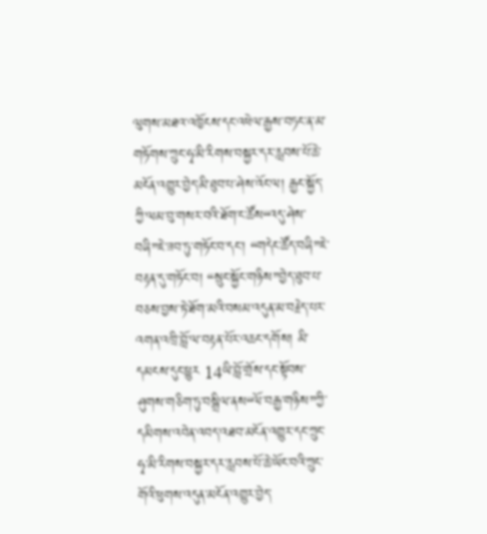ལུགས་མཐའ་འཁྱོངས་དང་འཕེལ་རྒྱས་བཏང་ན་མ་གཏོགས་ཀྲུང་ཧྭ་མི་རིགས་བསྐྱར་དར་རླབས་པོ་ཆེ་མངོན་འགྱུར་བྱེད་མི་ཐུབ་པ་ཤེས་འོང་ལ། རྒྱང་སྐྱོད་ཀྱི་ལམ་བུ་གསར་བའི་ཐོག་ང་ཚོས“འདུ་ཤེས་བཞི”ཇེ་ཟབ་ཏུ་གཏོང་བ་དང་། “གདེང་ཚོད་བཞི”ཇེ་བརྟན་དུ་གཏོང་བ། “སྲུང་སྐྱོང་གཉིས”བྱེད་ཐུབ་པ་བཅས་བྱས་ཏེ་ཐོག་མའི་བསམ་འདུན་མ་བརྗེད་པར་འགན་འཁྲི་བློ་ལ་བརྟན་པོར་འཆང་དགོས། མི་དམངས་དུང་ཕྱུར 14ཡི་བློ་གྲོས་དང་སྟོབས་ཤུགས་གཅིག་ཏུ་བསྒྲིལ་ནས“ལོ་བརྒྱ་གཉིས”ཀྱི་དམིགས་འབེན་འབད་འཐབ་མངོན་འགྱུར་དང་ཀྲུང་ཧྭ་མི་རིགས་བསྐྱར་དར་རླབས་པོ་ཆེ་ཡོང་བའི་ཀྲུང་གོའི་ཕུགས་འདུན་མངོན་འགྱུར་བྱེད་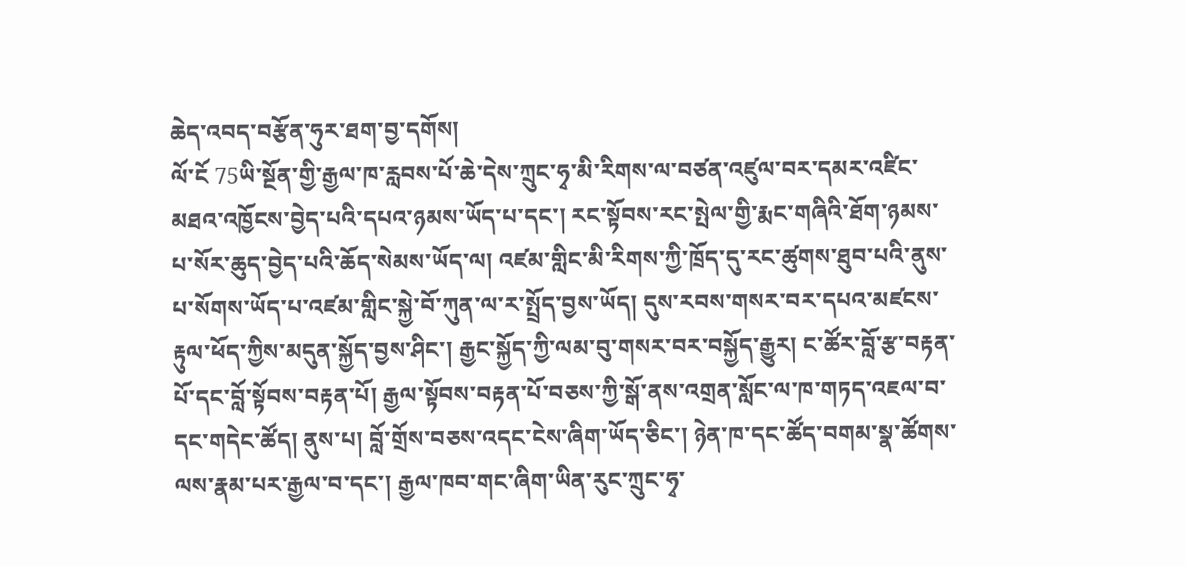ཆེད་འབད་བརྩོན་ཧུར་ཐག་བྱ་དགོས།
ལོ་ངོ 75ཡི་སྔོན་གྱི་རྒྱལ་ཁ་རླབས་པོ་ཆེ་དེས་ཀྲུང་ཧྭ་མི་རིགས་ལ་བཙན་འཛུལ་བར་དམར་འཛིང་མཐའ་འཁྱོངས་བྱེད་པའི་དཔའ་ཉམས་ཡོད་པ་དང་། རང་སྟོབས་རང་སྤེལ་གྱི་རྨང་གཞིའི་ཐོག་ཉམས་པ་སོར་ཆུད་བྱེད་པའི་ཆོད་སེམས་ཡོད་ལ། འཛམ་གླིང་མི་རིགས་ཀྱི་ཁྲོད་དུ་རང་ཚུགས་ཐུབ་པའི་ནུས་པ་སོགས་ཡོད་པ་འཛམ་གླིང་སྐྱེ་བོ་ཀུན་ལ་ར་སྤྲོད་བྱས་ཡོད། དུས་རབས་གསར་བར་དཔའ་མཛངས་རྟུལ་ཕོད་ཀྱིས་མདུན་སྐྱོད་བྱས་ཤིང་། རྒྱང་སྐྱོད་ཀྱི་ལམ་བུ་གསར་བར་བསྐྱོད་རྒྱུར། ང་ཚོར་བློ་རྩ་བརྟན་པོ་དང་བློ་སྟོབས་བརྟན་པོ། རྒྱལ་སྟོབས་བརྟན་པོ་བཅས་ཀྱི་སྒོ་ནས་འགྲན་སློང་ལ་ཁ་གཏད་འཇལ་བ་དང་གདེང་ཚོད། ནུས་པ། བློ་གྲོས་བཅས་འདང་ངེས་ཞིག་ཡོད་ཅིང་། ཉེན་ཁ་དང་ཚོད་བགམ་སྣ་ཚོགས་ལས་རྣམ་པར་རྒྱལ་བ་དང་། རྒྱལ་ཁབ་གང་ཞིག་ཡིན་རུང་ཀྲུང་ཧྭ་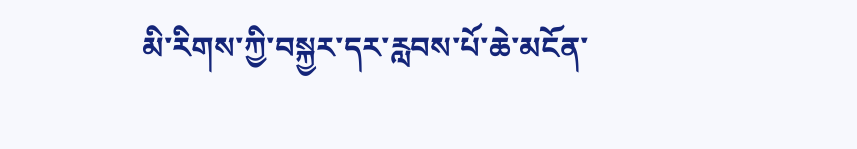མི་རིགས་ཀྱི་བསྐྱར་དར་རླབས་པོ་ཆེ་མངོན་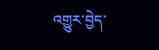འགྱུར་བྱེད་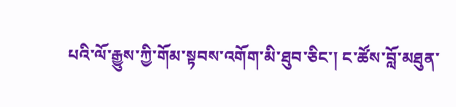པའི་ལོ་རྒྱུས་ཀྱི་གོམ་སྟབས་འགོག་མི་ཐུབ་ཅིང་། ང་ཚོས་བློ་མཐུན་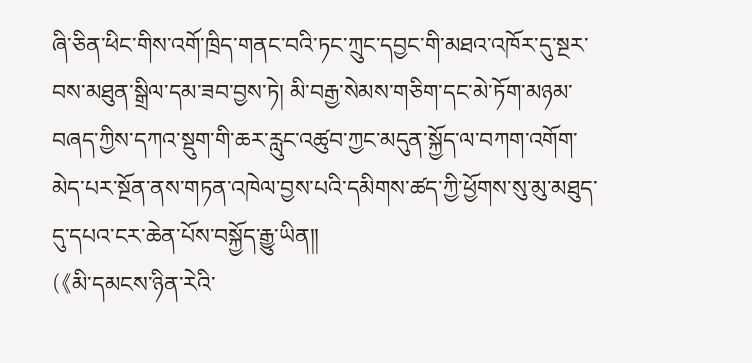ཞི་ཅིན་ཕིང་གིས་འགོ་ཁྲིད་གནང་བའི་ཏང་ཀྲུང་དབྱང་གི་མཐའ་འཁོར་དུ་སྔར་བས་མཐུན་སྒྲིལ་དམ་ཟབ་བྱས་ཏེ། མི་བརྒྱ་སེམས་གཅིག་དང་མེ་ཏོག་མཉམ་བཞད་ཀྱིས་དཀའ་སྡུག་གི་ཆར་རླུང་འཚུབ་ཀྱང་མདུན་སྐྱོད་ལ་བཀག་འགོག་མེད་པར་སྔོན་ནས་གཏན་འཁེལ་བྱས་པའི་དམིགས་ཚད་ཀྱི་ཕྱོགས་སུ་མུ་མཐུད་དུ་དཔའ་ངར་ཆེན་པོས་བསྐྱོད་རྒྱུ་ཡིན།།
(《མི་དམངས་ཉིན་རེའི་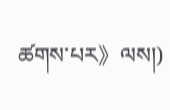ཚགས་པར》ལས།)